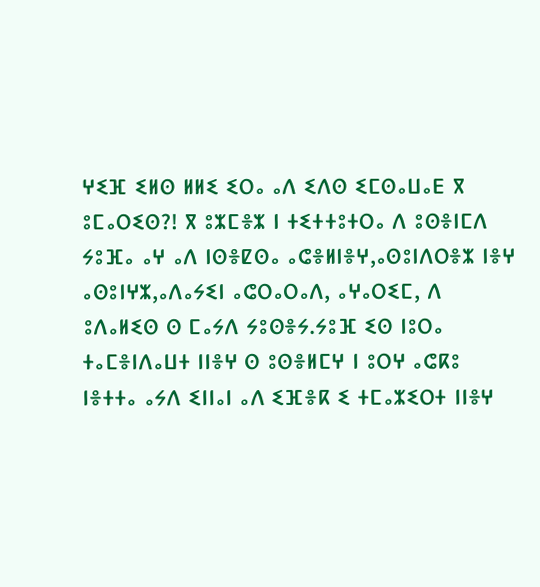ⵖⵉⴼ ⵉⵍⵙ ⵍⵍⵉ ⵉⵔⴰ ⴰⴷ ⵉⴷⵙ ⵉⵎⵙⴰⵡⴰⴹ ⴳ ⵓⵎⴰⵔⵉⵙ?! ⴳ ⵓⵣⵎⴻⵣ ⵏ ⵜⵉⵜⵜⵓⵜⵔⴰ ⴷ ⵓⵙⴻⵏⵎⴷ ⵢⵓⴼⴰ ⴰⵖ ⴰⴷ ⵏⵙⴻⵇⵙⴰ ⴰⵛⴻⵍⵏⴻⵖ,ⴰⵙⵓⵏⴷⵔⴻⵣ ⵏⴻⵖ ⴰⵙⵓⵏⵖⵣ,ⴰⴷⴰⵢⵉⵏ ⴰⵛⵔⴰⵔⴰⴷ, ⴰⵖⴰⵔⵉⵎ, ⴷ ⵓⴷⴰⵍⵉⵙ ⵙ ⵎⴰⵢⴷ ⵢⵓⵙⴻⵢ.ⵢⵓⴼ ⵉⵙ ⵏⵓⵔⴰ ⵜⴰⵎⴻⵏⴷⴰⵡⵜ ⵏⵏⴻⵖ ⵙ ⵓⵙⴻⵍⵎⵖ ⵏ ⵓⵔⵖ ⴰⵛⴽⵓ ⵏⴻⵜⵜⴰ ⴰⵢⴷ ⵉⵏⵏⴰⵏ ⴰⴷ ⵉⴼⴻⴽ ⵉ ⵜⵎⴰⵣⵉⵔⵜ ⵏⵏⴻⵖ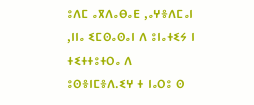ⵓⴷⵎ ⴰⴳⴷⴰⴱⴰⴹ ,ⴰⵖⴻⴷⵎⴰⵏ ,ⵏⵏⴰ ⵉⵎⵙⴰⵙⴰⵏ ⴷ ⵓⵏⴰⵜⵉⵢ ⵏ ⵜⵉⵜⵜⵓⵜⵔⴰ ⴷ ⵓⵙⴻⵏⵎⴻⴷ.ⵉⵖ ⵜ ⵏⴰⵔⵓ ⵙ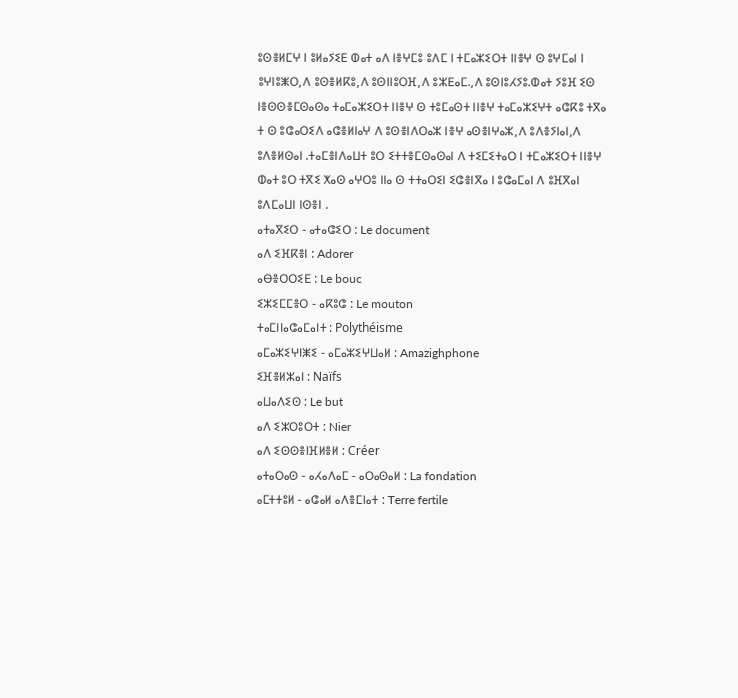ⵓⵙⴻⵍⵎⵖ ⵏ ⵓⵍⴰⵢⵉⴹ ⵀⴰⵜ ⴰⴷ ⵏⴻⵖⵎⵓ ⵓⴷⵎ ⵏ ⵜⵎⴰⵣⵉⵔⵜ ⵏⵏⴻⵖ ⵙ ⵓⵖⵎⴰⵏ ⵏ ⵓⵖⵏⵓⵥⵔ,ⴷ ⵓⵙⴻⵍⴽⵓ,ⴷ ⵓⵙⵏⵏⵓⵔⴼ,ⴷ ⵓⵣⴹⴰⵎ.,ⴷ ⵓⵙⵏⵓⵃⵢⵓ.ⵀⴰⵜ ⵢⵓⴼ ⵉⵙ ⵏⴻⵙⵙⴻⵎⵙⴰⵙⴰ ⵜⴰⵎⴰⵣⵉⵔⵜ ⵏⵏⴻⵖ ⵙ ⵜⵓⵎⴰⵙⵜ ⵏⵏⴻⵖ ⵜⴰⵎⴰⵣⵉⵖⵜ ⴰⵛⴽⵓ ⵜⴳⴰ ⵜ ⵙ ⵓⵛⴰⵔⵉⴷ ⴰⵛⴻⵍⵏⴰⵖ ⴷ ⵓⵙⴻⵏⴷⵔⴰⵣ ⵏⴻⵖ ⴰⵙⴻⵏⵖⴰⵣ,ⴷ ⵓⴷⴻⵢⵏⴰⵏ,ⴷ ⵓⴷⴻⵍⵙⴰⵏ .ⵜⴰⵎⴻⵏⴷⴰⵡⵜ ⵓⵔ ⵉⵜⵜⴻⵎⵙⴰⵙⴰⵏ ⴷ ⵜⵉⵎⵉⵜⴰⵔ ⵏ ⵜⵎⴰⵣⵉⵔⵜ ⵏⵏⴻⵖ ⵀⴰⵜ ⵓⵔ ⵜⴳⵉ ⵅⴰⵙ ⴰⵖⵔⵓ ⵏⵏⴰ ⵙ ⵜⵜⴰⵔⵉⵏ ⵉⵛⴻⵏⴳⴰ ⵏ ⵓⵛⴰⵎⴰⵏ ⴷ ⵓⴼⴳⴰⵏ ⵓⴷⵎⴰⵡⵏ ⵏⵙⴻⵏ .
ⴰⵜⴰⴳⵉⵔ - ⴰⵜⴰⵛⵉⵔ : Le document
ⴰⴷ ⵉⴼⴽⴻⵏ : Adorer
ⴰⴱⴻⵔⵔⵉⴹ : Le bouc
ⵉⵣⵉⵎⵎⴻⵔ - ⴰⴽⵓⵛ : Le mouton
ⵜⴰⵎⵏⵏⴰⵛⴰⵎⴰⵏⵜ : Polythéisme
ⴰⵎⴰⵣⵉⵖⵏⵥⵉ - ⴰⵎⴰⵣⵉⵖⵡⴰⵍ : Amazighphone
ⵉⴼⴻⵍⵣⴰⵏ : Naïfs
ⴰⵡⴰⴷⵉⵙ : Le but
ⴰⴷ ⵉⵣⵔⵓⵔⵜ : Nier
ⴰⴷ ⵉⵙⵙⴻⵏⴼⵍⴻⵍ : Créer
ⴰⵜⴰⵔⴰⵙ - ⴰⵃⴰⴷⴰⵎ - ⴰⵔⴰⵙⴰⵍ : La fondation
ⴰⵎⵜⵜⵓⵍ - ⴰⵛⴰⵍ ⴰⴷⴻⵎⵏⴰⵜ : Terre fertile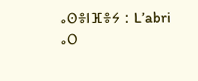ⴰⵙⴻⵏⴼⴻⵢ : L’abri
ⴰⵔ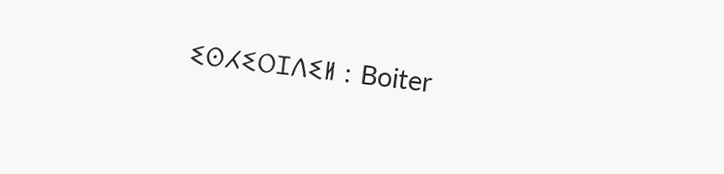ⵉⵙⵃⵉⵔⵊⴷⵉⵍ : Boiter